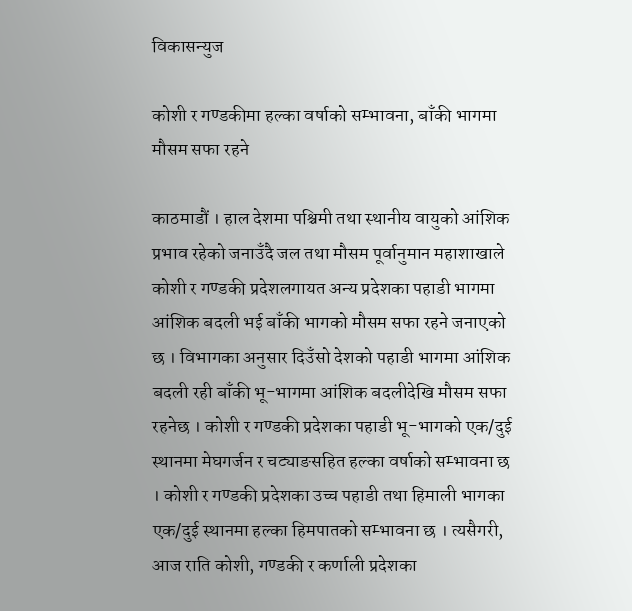विकासन्युज

कोशी र गण्डकीमा हल्का वर्षाको सम्भावना, बाँकी भागमा मौसम सफा रहने

काठमाडौं । हाल देशमा पश्चिमी तथा स्थानीय वायुको आंशिक प्रभाव रहेको जनाउँदै जल तथा मौसम पूर्वानुमान महाशाखाले कोशी र गण्डकी प्रदेशलगायत अन्य प्रदेशका पहाडी भागमा आंशिक बदली भई बाँकी भागको मौसम सफा रहने जनाएको छ । विभागका अनुसार दिउँसो देशको पहाडी भागमा आंशिक बदली रही बाँकी भू-भागमा आंशिक बदलीदेखि मौसम सफा रहनेछ । कोशी र गण्डकी प्रदेशका पहाडी भू-भागको एक/दुई स्थानमा मेघगर्जन र चट्याङसहित हल्का वर्षाको सम्भावना छ । कोशी र गण्डकी प्रदेशका उच्च पहाडी तथा हिमाली भागका एक/दुई स्थानमा हल्का हिमपातको सम्भावना छ । त्यसैगरी, आज राति कोशी, गण्डकी र कर्णाली प्रदेशका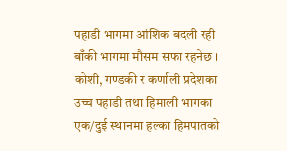पहाडी भागमा आंशिक बदली रही बाँकी भागमा मौसम सफा रहनेछ । कोशी, गण्डकी र कर्णाली प्रदेशका उच्च पहाडी तथा हिमाली भागका एक/दुई स्थानमा हल्का हिमपातको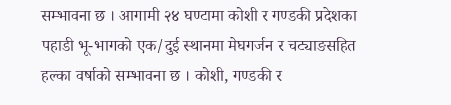सम्भावना छ । आगामी २४ घण्टामा कोशी र गण्डकी प्रदेशका पहाडी भू-भागको एक/दुई स्थानमा मेघगर्जन र चट्याङसहित हल्का वर्षाको सम्भावना छ । कोशी, गण्डकी र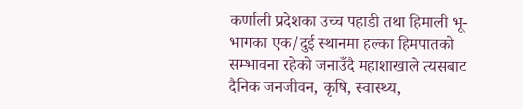कर्णाली प्रदेशका उच्च पहाडी तथा हिमाली भू-भागका एक/दुई स्थानमा हल्का हिमपातको सम्भावना रहेको जनाउँदै महाशाखाले त्यसबाट दैनिक जनजीवन, कृषि, स्वास्थ्य,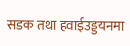सडक तथा हवाईउड्डयनमा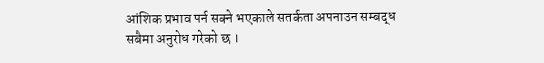आंशिक प्रभाव पर्न सक्ने भएकाले सतर्कता अपनाउन सम्बद्ध सबैमा अनुरोध गरेको छ ।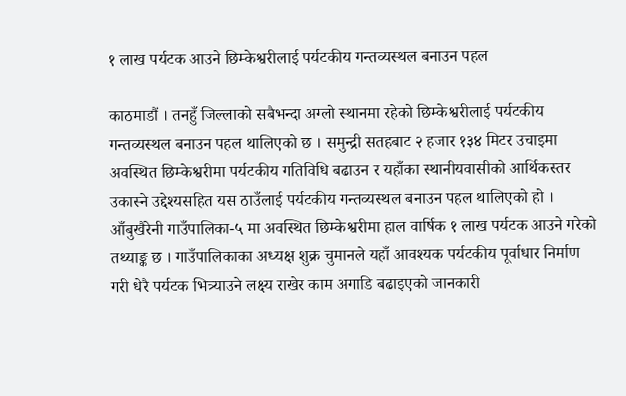१ लाख पर्यटक आउने छिम्केश्वरीलाई पर्यटकीय गन्तव्यस्थल बनाउन पहल

काठमाडौं । तनहुँ जिल्लाको सबैभन्दा अग्लो स्थानमा रहेको छिम्केश्वरीलाई पर्यटकीय गन्तव्यस्थल बनाउन पहल थालिएको छ । समुन्द्री सतहबाट २ हजार १३४ मिटर उचाइमा अवस्थित छिम्केश्वरीमा पर्यटकीय गतिविधि बढाउन र यहाँका स्थानीयवासीको आर्थिकस्तर उकास्ने उद्देश्यसहित यस ठाउँलाई पर्यटकीय गन्तव्यस्थल बनाउन पहल थालिएको हो । आँबुखैरेनी गाउँपालिका-५ मा अवस्थित छिम्केश्वरीमा हाल वार्षिक १ लाख पर्यटक आउने गरेको तथ्याङ्क छ । गाउँपालिकाका अध्यक्ष शुक्र चुमानले यहाँ आवश्यक पर्यटकीय पूर्वाधार निर्माण गरी धेरै पर्यटक भित्र्याउने लक्ष्य राखेर काम अगाडि बढाइएको जानकारी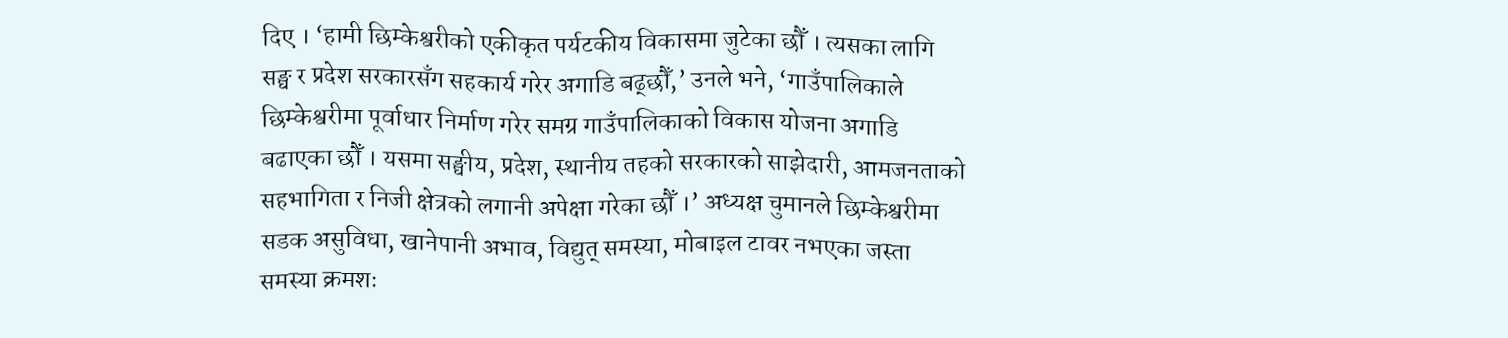दिए । ‘हामी छिम्केश्वरीको एकीकृत पर्यटकीय विकासमा जुटेका छौँ । त्यसका लागि सङ्घ र प्रदेश सरकारसँग सहकार्य गरेर अगाडि बढ्छौँ,’ उनले भने, ‘गाउँपालिकाले छिम्केश्वरीमा पूर्वाधार निर्माण गरेर समग्र गाउँपालिकाको विकास योजना अगाडि बढाएका छौँ । यसमा सङ्घीय, प्रदेश, स्थानीय तहको सरकारको साझेदारी, आमजनताको सहभागिता र निजी क्षेत्रको लगानी अपेक्षा गरेका छौँ ।’ अध्यक्ष चुमानले छिम्केश्वरीमा सडक असुविधा, खानेपानी अभाव, विद्युत् समस्या, मोबाइल टावर नभएका जस्ता समस्या क्रमशः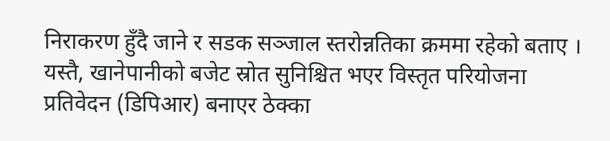निराकरण हुँदै जाने र सडक सञ्जाल स्तरोन्नतिका क्रममा रहेको बताए । यस्तै, खानेपानीको बजेट स्रोत सुनिश्चित भएर विस्तृत परियोजना प्रतिवेदन (डिपिआर) बनाएर ठेक्का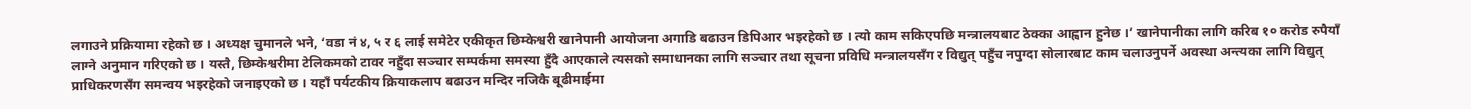लगाउने प्रक्रियामा रहेको छ । अध्यक्ष चुमानले भने, ‘वडा नं ४, ५ र ६ लाई समेटेर एकीकृत छिम्केश्वरी खानेपानी आयोजना अगाडि बढाउन डिपिआर भइरहेको छ । त्यो काम सकिएपछि मन्त्रालयबाट ठेक्का आह्वान हुनेछ ।’ खानेपानीका लागि करिब १० करोड रुपैयाँ लाग्ने अनुमान गरिएको छ । यस्तै, छिम्केश्वरीमा टेलिकमको टावर नहुँदा सञ्चार सम्पर्कमा समस्या हुँदै आएकाले त्यसको समाधानका लागि सञ्चार तथा सूचना प्रविधि मन्त्रालयसँग र विद्युत् पहुँच नपुग्दा सोलारबाट काम चलाउनुपर्ने अवस्था अन्त्यका लागि विद्युत् प्राधिकरणसँग समन्वय भइरहेको जनाइएको छ । यहाँ पर्यटकीय क्रियाकलाप बढाउन मन्दिर नजिकै बूढीमाईमा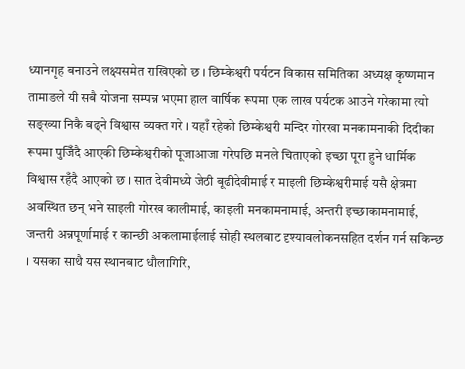ध्यानगृह बनाउने लक्ष्यसमेत राखिएको छ । छिम्केश्वरी पर्यटन विकास समितिका अध्यक्ष कृष्णमान तामाङले यी सबै योजना सम्पन्न भएमा हाल वार्षिक रूपमा एक लाख पर्यटक आउने गरेकामा त्यो सङ्ख्या निकै बढ्ने विश्वास व्यक्त गरे । यहाँ रहेको छिम्केश्वरी मन्दिर गोरखा मनकामनाकी दिदीका रूपमा पुजिँदै आएकी छिम्केश्वरीको पूजाआजा गरेपछि मनले चिताएको इच्छा पूरा हुने धार्मिक विश्वास रहँदै आएको छ । सात देवीमध्ये जेठी बूढीदेवीमाई र माइली छिम्केश्वरीमाई यसै क्षेत्रमा अवस्थित छन् भने साइली गोरख कालीमाई, काइली मनकामनामाई, अन्तरी इच्छाकामनामाई, जन्तरी अन्नपूर्णामाई र कान्छी अकलामाईलाई सोही स्थलबाट दृश्यावलोकनसहित दर्शन गर्न सकिन्छ । यसका साथै यस स्थानबाट धौलागिरि,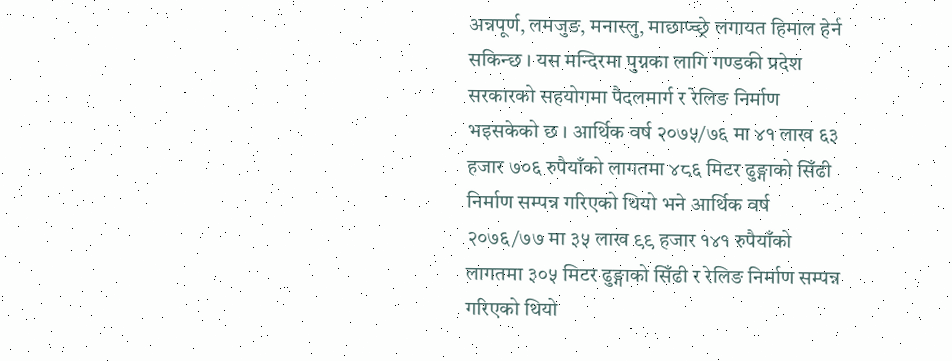अन्नपूर्ण, लमजुङ, मनास्लु, माछाप्च्छ्रे लगायत हिमाल हेर्न सकिन्छ । यस मन्दिरमा पुग्नका लागि गण्डकी प्रदेश सरकारको सहयोगमा पैदलमार्ग र रेलिङ निर्माण भइसकेको छ । आर्थिक वर्ष २०७५/७६ मा ४१ लाख ६३ हजार ७०६ रुपैयाँको लागतमा ४८६ मिटर ढुङ्गाको सिँढी निर्माण सम्पन्न गरिएको थियो भने आर्थिक वर्ष २०७६/७७ मा ३५ लाख ९९ हजार १४१ रुपैयाँको लागतमा ३०५ मिटर ढुङ्गाको सिँढी र रेलिङ निर्माण सम्पन्न गरिएको थियो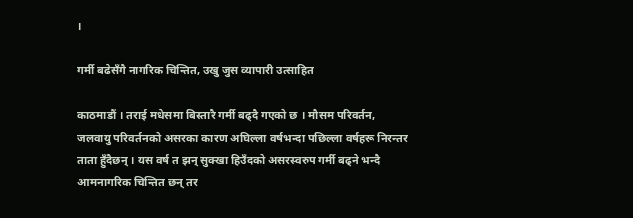।

गर्मी बढेसँगै नागरिक चिन्तित, उखु जुस व्यापारी उत्साहित

काठमाडौं । तराई मधेसमा बिस्तारै गर्मी बढ्दै गएको छ । मौसम परिवर्तन, जलवायु परिवर्तनको असरका कारण अघिल्ला वर्षभन्दा पछिल्ला वर्षहरू निरन्तर ताता हुँदैछन् । यस वर्ष त झन् सुक्खा हिउँदको असरस्वरुप गर्मी बढ्ने भन्दै आमनागरिक चिन्तित छन् तर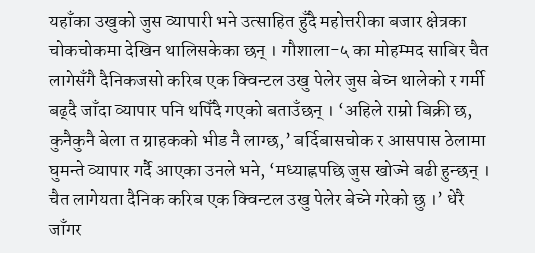यहाँका उखुको जुस व्यापारी भने उत्साहित हुँदै महोत्तरीका बजार क्षेत्रका चोकचोकमा देखिन थालिसकेका छन् । गौशाला-५ का मोहम्मद साबिर चैत लागेसँगै दैनिकजसो करिब एक क्विन्टल उखु पेलेर जुस बेच्न थालेको र गर्मी बढ्दै जाँदा व्यापार पनि थपिँदै गएको बताउँछन् । ‘अहिले राम्रो बिक्री छ, कुनैकुनै बेला त ग्राहकको भीड नै लाग्छ,’ बर्दिबासचोक र आसपास ठेलामा घुमन्ते व्यापार गर्दै आएका उनले भने, ‘मध्याह्नपछि जुस खोज्ने बढी हुन्छन् । चैत लागेयता दैनिक करिब एक क्विन्टल उखु पेलेर बेच्ने गरेको छु ।’ धेरै जाँगर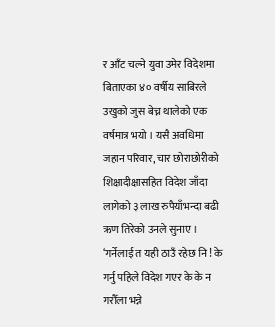र आँट चल्ने युवा उमेर विदेशमा बिताएका ४० वर्षीय साबिरले उखुको जुस बेच्न थालेको एक वर्षमात्र भयो । यसै अवधिमा जहान परिवार, चार छोराछोरीको शिक्षादीक्षासहित विदेश जाँदा लागेको ३ लाख रुपैयाँभन्दा बढी ऋण तिरेको उनले सुनाए । ‘गर्नेलाई त यही ठाउँ रहेछ नि ! के गर्नु पहिले विदेश गएर के के न गरौँला भन्ने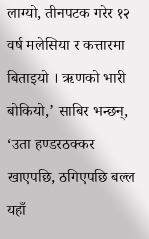लाग्यो, तीनपटक गरेर १२ वर्ष मलेसिया र कत्तारमा बिताइयो । ऋणको भारी बोकियो,’ साबिर भन्छन्, ‘उता हण्डरठक्कर खाएपछि, ठगिएपछि बल्ल यहाँ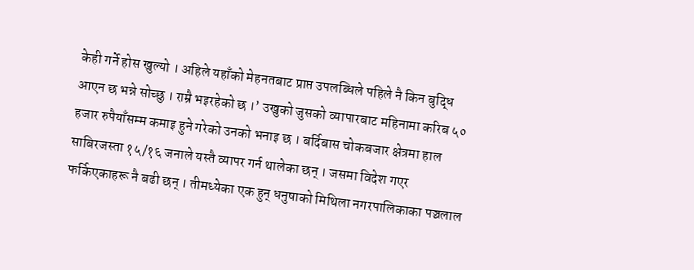केही गर्ने होस खुल्यो । अहिले यहाँको मेहनतबाट प्राप्त उपलब्धिले पहिले नै किन बुद्धि आएन छ भन्ने सोच्छु । राम्रै भइरहेको छ ।’ उखुको जुसको व्यापारबाट महिनामा करिब ५० हजार रुपैयाँसम्म कमाइ हुने गरेको उनको भनाइ छ । बर्दिबास चोकबजार क्षेत्रमा हाल साबिरजस्ता १५/१६ जनाले यस्तै व्यापर गर्न थालेका छन् । जसमा विदेश गएर फर्किएकाहरू नै बढी छन् । तीमध्येका एक हुन् धनुषाको मिथिला नगरपालिकाका पञ्चलाल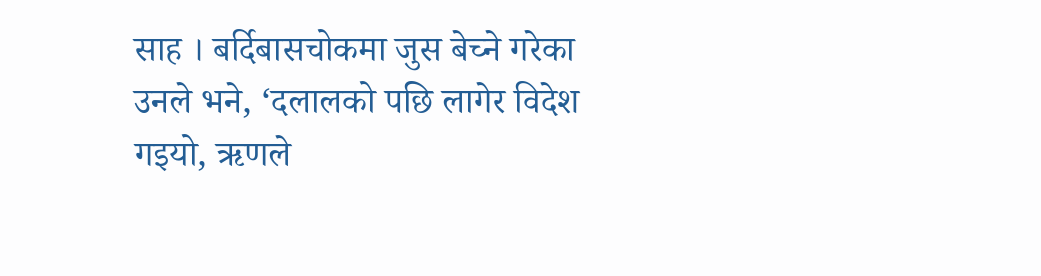साह । बर्दिबासचोकमा जुस बेच्ने गरेका उनले भने, ‘दलालको पछि लागेर विदेश गइयो, ऋणले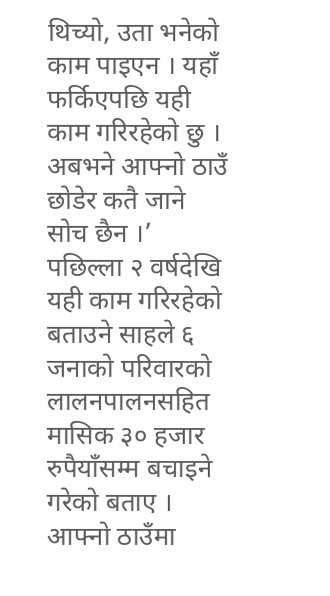थिच्यो, उता भनेको काम पाइएन । यहाँ फर्किएपछि यही काम गरिरहेको छु । अबभने आफ्नो ठाउँ छोडेर कतै जाने सोच छैन ।’ पछिल्ला २ वर्षदेखि यही काम गरिरहेको बताउने साहले ६ जनाको परिवारको लालनपालनसहित मासिक ३० हजार रुपैयाँसम्म बचाइने गरेको बताए । आफ्नो ठाउँमा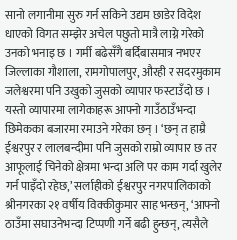सानो लगानीमा सुरु गर्न सकिने उद्यम छाडेर विदेश धाएको विगत सम्झेर अचेल पछुतो मात्रै लाग्ने गरेको उनको भनाइ छ । गर्मी बढेसँगै बर्दिबासमात्र नभएर जिल्लाका गौशाला, रामगोपालपुर, औरही र सदरमुकाम जलेश्वरमा पनि उखुको जुसको व्यापार फस्टाउँदो छ । यस्तो व्यापारमा लागेकाहरू आफ्नो गाउँठाउँभन्दा छिमेकका बजारमा रमाउने गरेका छन् । ‘छन् त हाम्रै ईश्वरपुर र लालबन्दीमा पनि जुसको राम्रो व्यापार छ तर आफूलाई चिनेको क्षेत्रमा भन्दा अलि पर काम गर्दा खुलेर गर्न पाइँदो रहेछ,’ सर्लाहीको ईश्वरपुर नगरपालिकाको श्रीनगरका २१ वर्षीय विक्कीकुमार साह भन्छन्, ‘आफ्नो ठाउँमा सघाउनेभन्दा टिप्पणी गर्ने बढी हुन्छन्, त्यसैले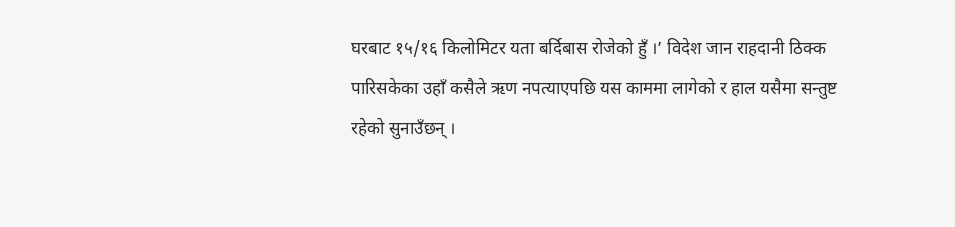घरबाट १५/१६ किलोमिटर यता बर्दिबास रोजेको हुँ ।’ विदेश जान राहदानी ठिक्क पारिसकेका उहाँ कसैले ऋण नपत्याएपछि यस काममा लागेको र हाल यसैमा सन्तुष्ट रहेको सुनाउँछन् ।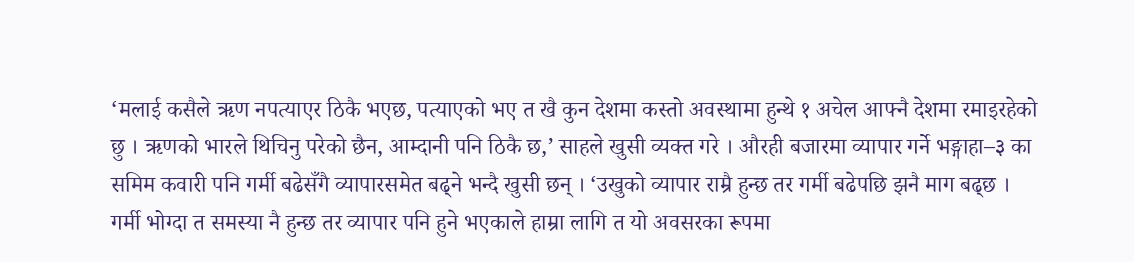‘मलाई कसैले ऋण नपत्याएर ठिकै भएछ, पत्याएको भए त खै कुन देशमा कस्तो अवस्थामा हुन्थे १ अचेल आफ्नै देशमा रमाइरहेको छु । ऋणको भारले थिचिनु परेको छैन, आम्दानी पनि ठिकै छ,’ साहले खुसी व्यक्त गरे । औरही बजारमा व्यापार गर्ने भङ्गाहा–३ का समिम कवारी पनि गर्मी बढेसँगै व्यापारसमेत बढ्ने भन्दै खुसी छन् । ‘उखुको व्यापार राम्रै हुन्छ तर गर्मी बढेपछि झनै माग बढ्छ । गर्मी भोग्दा त समस्या नै हुन्छ तर व्यापार पनि हुने भएकाले हाम्रा लागि त यो अवसरका रूपमा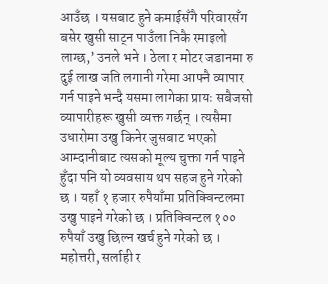आउँछ । यसबाट हुने कमाईसँगै परिवारसँग बसेर खुसी साट्न पाउँला निकै रमाइलो लाग्छ,’ उनले भने । ठेला र मोटर जडानमा रु दुई लाख जति लगानी गरेमा आफ्नै व्यापार गर्न पाइने भन्दै यसमा लागेका प्रायः सबैजसो व्यापारीहरू खुसी व्यक्त गर्छन् । त्यसैमा उधारोमा उखु किनेर जुसबाट भएको आम्दानीबाट त्यसको मूल्य चुक्ता गर्न पाइने हुँदा पनि यो व्यवसाय थप सहज हुने गरेको छ । यहाँ १ हजार रुपैयाँमा प्रतिक्विन्टलमा उखु पाइने गरेको छ । प्रतिक्विन्टल १०० रुपैयाँ उखु छिल्न खर्च हुने गरेको छ । महोत्तरी, सर्लाही र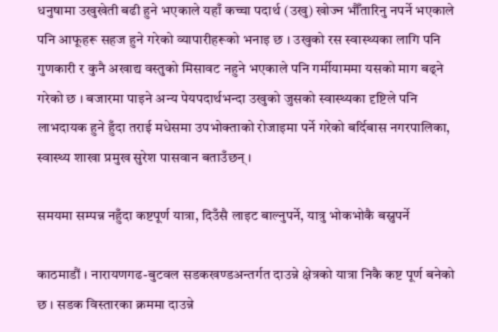धनुषामा उखुखेती बढी हुने भएकाले यहाँ कच्चा पदार्थ (उखु) खोज्न भौँतारिनु नपर्ने भएकाले पनि आफूहरू सहज हुने गरेको व्यापारीहरूको भनाइ छ । उखुको रस स्वास्थ्यका लागि पनि गुणकारी र कुनै अखाद्य वस्तुको मिसावट नहुने भएकाले पनि गर्मीयाममा यसको माग बढ्ने गरेको छ । बजारमा पाइने अन्य पेयपदार्थभन्दा उखुको जुसको स्वास्थ्यका दृष्टिले पनि लाभदायक हुने हुँदा तराई मधेसमा उपभोक्ताको रोजाइमा पर्ने गरेको बर्दिबास नगरपालिका, स्वास्थ्य शाखा प्रमुख सुरेश पासवान बताउँछन् ।

समयमा सम्पन्न नहुँदा कष्टपूर्ण यात्रा, दिउँसै लाइट बाल्नुपर्ने, यात्रु भोकभोकै बस्नुपर्ने

काठमाडौं । नारायणगढ-बुटवल सडकखण्डअन्तर्गत दाउन्ने क्षेत्रको यात्रा निकै कष्ट पूर्ण बनेको छ । सडक विस्तारका क्रममा दाउन्ने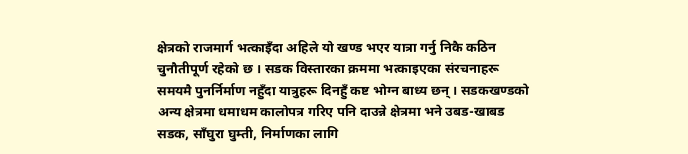क्षेत्रको राजमार्ग भत्काइँदा अहिले यो खण्ड भएर यात्रा गर्नु निकै कठिन चुनौतीपूर्ण रहेको छ । सडक विस्तारका क्रममा भत्काइएका संरचनाहरू समयमै पुनर्निर्माण नहुँदा यात्रुहरू दिनहुँ कष्ट भोग्न बाध्य छन् । सडकखण्डको अन्य क्षेत्रमा धमाधम कालोपत्र गरिए पनि दाउन्ने क्षेत्रमा भने उबड-खाबड सडक, साँघुरा घुम्ती, निर्माणका लागि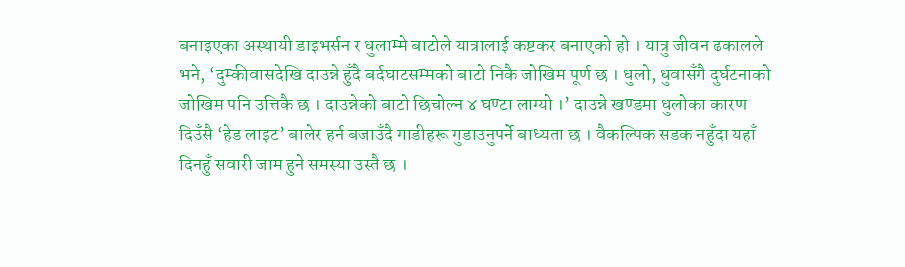बनाइएका अस्थायी डाइभर्सन र धुलाम्मे बाटोले यात्रालाई कष्टकर बनाएको हो । यात्रु जीवन ढकालले भने, ‘दुम्कीवासदेखि दाउन्ने हुँदै बर्दघाटसम्मको बाटो निकै जोखिम पूर्ण छ । धुलो, धुवासँगै दुर्घटनाको जोखिम पनि उत्तिकै छ । दाउन्नेको बाटो छिचोल्न ४ घण्टा लाग्यो ।’ दाउन्ने खण्डमा धुलोका कारण दिउँसै ‘हेड लाइट’ बालेर हर्न बजाउँदै गाडीहरू गुडाउनुपर्ने बाध्यता छ । वैकल्पिक सडक नहुँदा यहाँ दिनहुँ सवारी जाम हुने समस्या उस्तै छ ।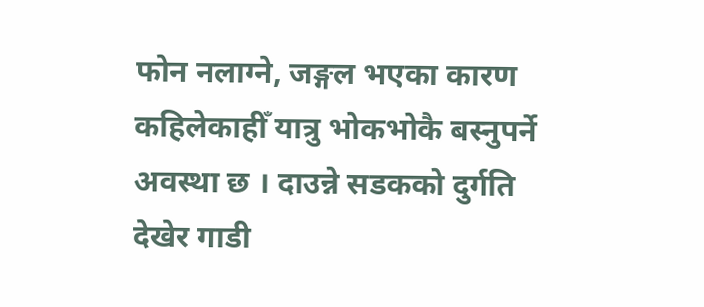फोन नलाग्ने, जङ्गल भएका कारण कहिलेकाहीँ यात्रु भोकभोकै बस्नुपर्ने अवस्था छ । दाउन्ने सडकको दुर्गति देखेर गाडी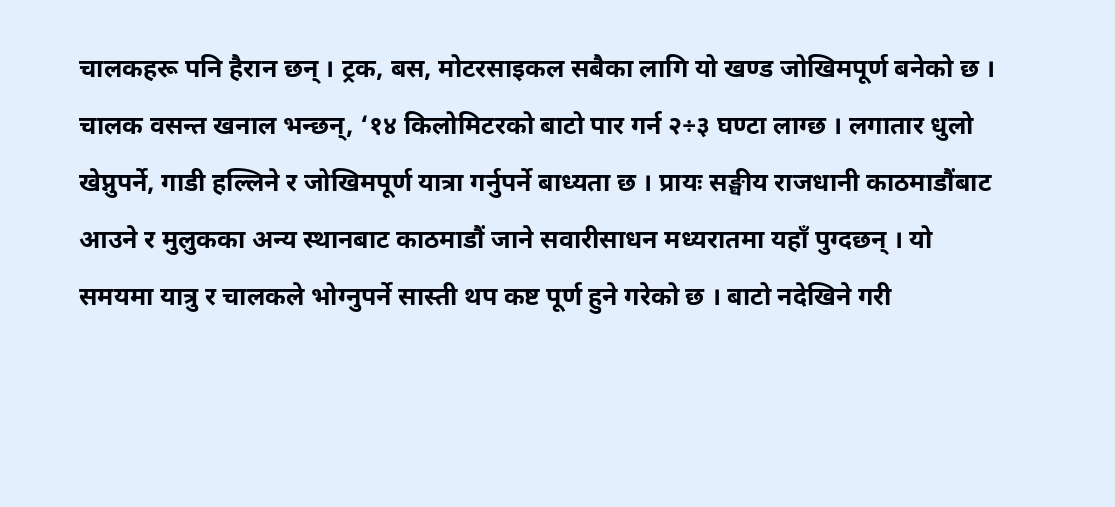चालकहरू पनि हैरान छन् । ट्रक, बस, मोटरसाइकल सबैका लागि यो खण्ड जोखिमपूर्ण बनेको छ । चालक वसन्त खनाल भन्छन्, ‘१४ किलोमिटरको बाटो पार गर्न २÷३ घण्टा लाग्छ । लगातार धुलो खेप्नुपर्ने, गाडी हल्लिने र जोखिमपूर्ण यात्रा गर्नुपर्ने बाध्यता छ । प्रायः सङ्घीय राजधानी काठमाडौंबाट आउने र मुलुकका अन्य स्थानबाट काठमाडौं जाने सवारीसाधन मध्यरातमा यहाँ पुग्दछन् । यो समयमा यात्रु र चालकले भोग्नुपर्ने सास्ती थप कष्ट पूर्ण हुने गरेको छ । बाटो नदेखिने गरी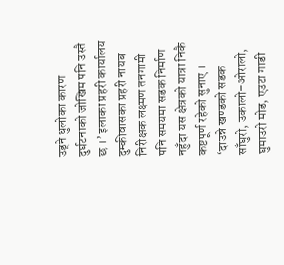उड्ने धुलोका कारण दुर्घटनाको जोखिम पनि उस्तै छ ।’ इलाका प्रहरी कार्यालय दुम्कीवासका प्रहरी नायब निरीक्षक लक्ष्मण तनगामी पनि समयमा सडक निर्माण नहुँदा यस क्षेत्रको यात्रा निकै कष्टपूर्ण रहेको सुनाए । ‘दाउन्ने खण्डको सडक साँघुरो, उकालो–ओरालो, घुमाउरो मोड, एउटा गाडी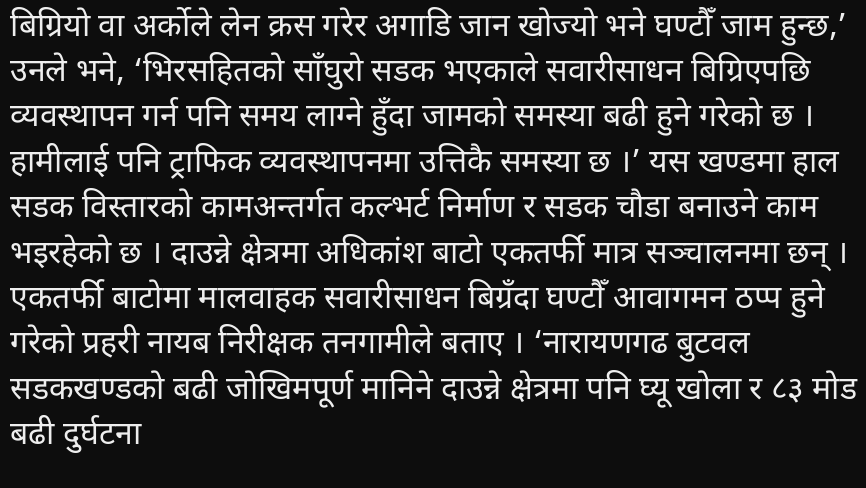बिग्रियो वा अर्कोले लेन क्रस गरेर अगाडि जान खोज्यो भने घण्टौँ जाम हुन्छ,’ उनले भने, ‘भिरसहितको साँघुरो सडक भएकाले सवारीसाधन बिग्रिएपछि व्यवस्थापन गर्न पनि समय लाग्ने हुँदा जामको समस्या बढी हुने गरेको छ । हामीलाई पनि ट्राफिक व्यवस्थापनमा उत्तिकै समस्या छ ।’ यस खण्डमा हाल सडक विस्तारको कामअन्तर्गत कल्भर्ट निर्माण र सडक चौडा बनाउने काम भइरहेको छ । दाउन्ने क्षेत्रमा अधिकांश बाटो एकतर्फी मात्र सञ्चालनमा छन् । एकतर्फी बाटोमा मालवाहक सवारीसाधन बिग्रँदा घण्टौँ आवागमन ठप्प हुने गरेको प्रहरी नायब निरीक्षक तनगामीले बताए । ‘नारायणगढ बुटवल सडकखण्डको बढी जोखिमपूर्ण मानिने दाउन्ने क्षेत्रमा पनि घ्यू खोला र ८३ मोड बढी दुर्घटना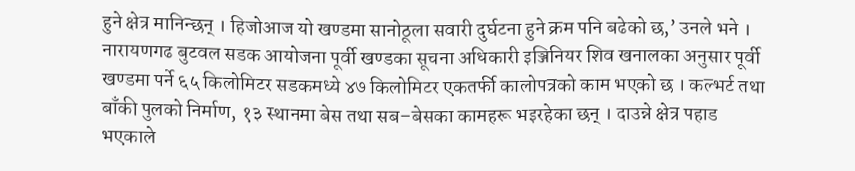हुने क्षेत्र मानिन्छन् । हिजोआज यो खण्डमा सानोठूला सवारी दुर्घटना हुने क्रम पनि बढेको छ,’ उनले भने । नारायणगढ बुटवल सडक आयोजना पूर्वी खण्डका सूचना अधिकारी इञ्जिनियर शिव खनालका अनुसार पूर्वी खण्डमा पर्ने ६५ किलोमिटर सडकमध्ये ४७ किलोमिटर एकतर्फी कालोपत्रको काम भएको छ । कल्भर्ट तथा बाँकी पुलको निर्माण, १३ स्थानमा बेस तथा सब–बेसका कामहरू भइरहेका छन् । दाउन्ने क्षेत्र पहाड भएकाले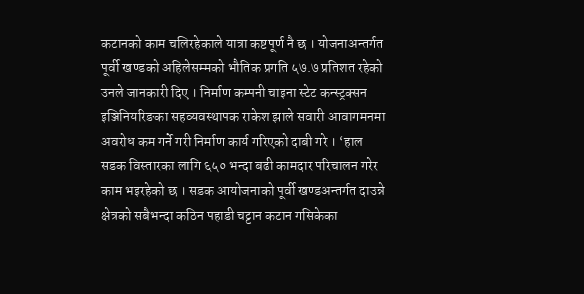कटानको काम चलिरहेकाले यात्रा कष्टपूर्ण नै छ । योजनाअन्तर्गत पूर्वी खण्डको अहिलेसम्मको भौतिक प्रगति ५७.७ प्रतिशत रहेको उनले जानकारी दिए । निर्माण कम्पनी चाइना स्टेट कन्स्ट्रक्सन इञ्जिनियरिङका सहव्यवस्थापक राकेश झाले सवारी आवागमनमा अवरोध कम गर्ने गरी निर्माण कार्य गरिएको दाबी गरे । ‘हाल सडक विस्तारका लागि ६५० भन्दा बढी कामदार परिचालन गरेर काम भइरहेको छ । सडक आयोजनाको पूर्वी खण्डअन्तर्गत दाउन्ने क्षेत्रको सबैभन्दा कठिन पहाडी चट्टान कटान गसिकेका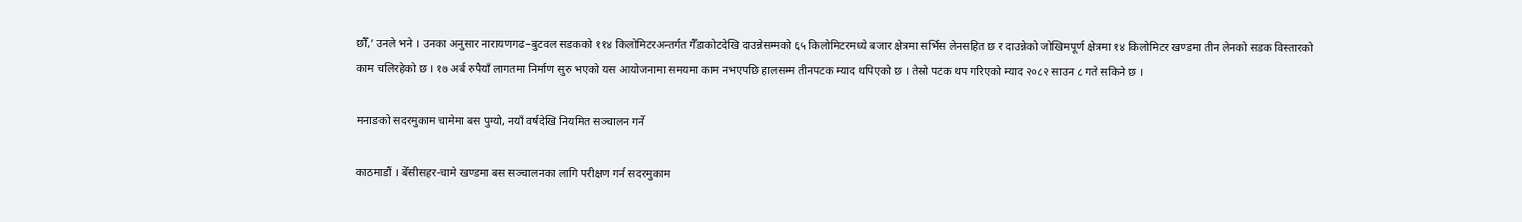छौँ,’ उनले भने । उनका अनुसार नारायणगढ–बुटवल सडकको ११४ किलोमिटरअन्तर्गत गैँडाकोटदेखि दाउन्नेसम्मको ६५ किलोमिटरमध्ये बजार क्षेत्रमा सर्भिस लेनसहित छ र दाउन्नेको जोखिमपूर्ण क्षेत्रमा १४ किलोमिटर खण्डमा तीन लेनको सडक विस्तारको काम चलिरहेको छ । १७ अर्ब रुपैयाँ लागतमा निर्माण सुरु भएको यस आयोजनामा समयमा काम नभएपछि हालसम्म तीनपटक म्याद थपिएको छ । तेस्रो पटक थप गरिएको म्याद २०८२ साउन ८ गते सकिने छ ।

मनाङको सदरमुकाम चामेमा बस पुग्यो, नयाँ वर्षदेखि नियमित सञ्चालन गर्ने

काठमाडौं । बेँसीसहर-चामे खण्डमा बस सञ्चालनका लागि परीक्षण गर्न सदरमुकाम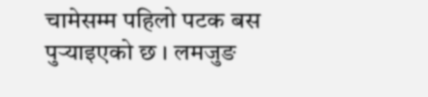चामेसम्म पहिलो पटक बस पुर्‍याइएको छ । लमजुङ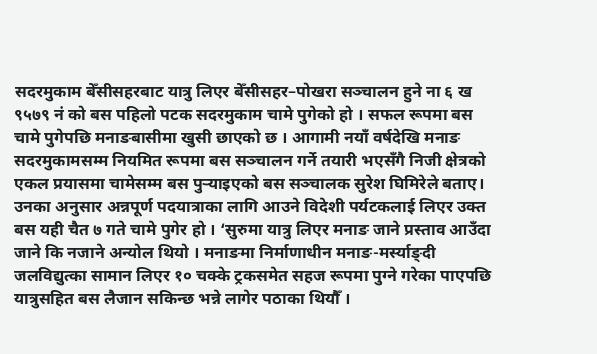सदरमुकाम बेँसीसहरबाट यात्रु लिएर बेँसीसहर–पोखरा सञ्चालन हुने ना ६ ख ९५७९ नं को बस पहिलो पटक सदरमुकाम चामे पुगेको हो । सफल रूपमा बस चामे पुगेपछि मनाङबासीमा खुसी छाएको छ । आगामी नयाँ वर्षदेखि मनाङ सदरमुकामसम्म नियमित रूपमा बस सञ्चालन गर्ने तयारी भएसँगै निजी क्षेत्रको एकल प्रयासमा चामेसम्म बस पुर्‍याइएको बस सञ्चालक सुरेश घिमिरेले बताए। उनका अनुसार अन्नपूर्ण पदयात्राका लागि आउने विदेशी पर्यटकलाई लिएर उक्त बस यही चैत ७ गते चामे पुगेर हो । ‘सुरुमा यात्रु लिएर मनाङ जाने प्रस्ताव आउँदा जाने कि नजाने अन्योल थियो । मनाङमा निर्माणाधीन मनाङ-मर्स्याङ्दी जलविद्युत्का सामान लिएर १० चक्के ट्रकसमेत सहज रूपमा पुग्ने गरेका पाएपछि यात्रुसहित बस लैजान सकिन्छ भन्ने लागेर पठाका थियौँ ।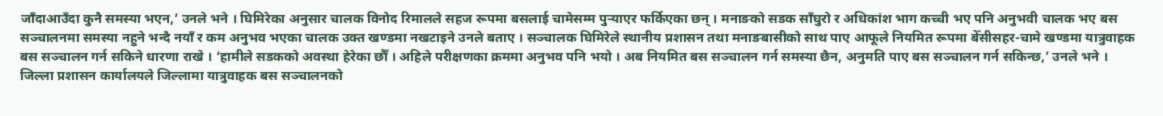जाँदाआउँदा कुनै समस्या भएन,’ उनले भने । घिमिरेका अनुसार चालक विनोद रिमालले सहज रूपमा बसलाई चामेसम्म पुर्‍याएर फर्किएका छन् । मनाङको सडक साँघुरो र अधिकांश भाग कच्ची भए पनि अनुभवी चालक भए बस सञ्चालनमा समस्या नहुने भन्दै नयाँ र कम अनुभव भएका चालक उक्त खण्डमा नखटाइने उनले बताए । सञ्चालक घिमिरेले स्थानीय प्रशासन तथा मनाङबासीको साथ पाए आफूले नियमित रूपमा बेँसीसहर-चामे खण्डमा यात्रुवाहक बस सञ्चालन गर्न सकिने धारणा राखे । ‘हामीले सडकको अवस्था हेरेका छौँ । अहिले परीक्षणका क्रममा अनुभव पनि भयो । अब नियमित बस सञ्चालन गर्न समस्या छैन, अनुमति पाए बस सञ्चालन गर्न सकिन्छ,’ उनले भने । जिल्ला प्रशासन कार्यालयले जिल्लामा यात्रुवाहक बस सञ्चालनको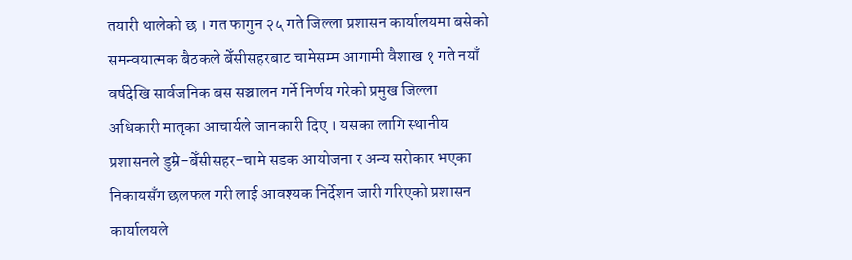तयारी थालेको छ । गत फागुन २५ गते जिल्ला प्रशासन कार्यालयमा बसेको समन्वयात्मक बैठकले बेँसीसहरबाट चामेसम्म आगामी वैशाख १ गते नयाँ वर्षदेखि सार्वजनिक बस सञ्चालन गर्ने निर्णय गरेको प्रमुख जिल्ला अधिकारी मातृका आचार्यले जानकारी दिए । यसका लागि स्थानीय प्रशासनले डुम्रे-बेँसीसहर-चामे सडक आयोजना र अन्य सरोकार भएका निकायसँग छलफल गरी लाई आवश्यक निर्देशन जारी गरिएको प्रशासन कार्यालयले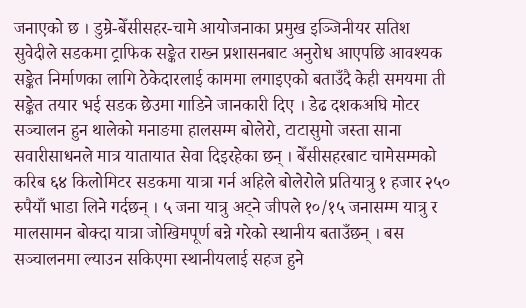जनाएको छ । डुम्रे-बेँसीसहर-चामे आयोजनाका प्रमुख इञ्जिनीयर सतिश सुवेदीले सडकमा ट्राफिक सङ्केत राख्न प्रशासनबाट अनुरोध आएपछि आवश्यक सङ्केत निर्माणका लागि ठेकेदारलाई काममा लगाइएको बताउँदै केही समयमा ती सङ्केत तयार भई सडक छेउमा गाडिने जानकारी दिए । डेढ दशकअघि मोटर सञ्चालन हुन थालेको मनाङमा हालसम्म बोलेरो, टाटासुमो जस्ता साना सवारीसाधनले मात्र यातायात सेवा दिइरहेका छन् । बेँसीसहरबाट चामेसम्मको करिब ६४ किलोमिटर सडकमा यात्रा गर्न अहिले बोलेरोले प्रतियात्रु १ हजार २५० रुपैयाँ भाडा लिने गर्दछन् । ५ जना यात्रु अट्ने जीपले १०/१५ जनासम्म यात्रु र मालसामन बोक्दा यात्रा जोखिमपूर्ण बन्ने गरेको स्थानीय बताउँछन् । बस सञ्चालनमा ल्याउन सकिएमा स्थानीयलाई सहज हुने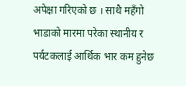अपेक्षा गरिएको छ । साथै महँगो भाडाको मारमा परेका स्थानीय र पर्यटकलाई आर्थिक भार कम हुनेछ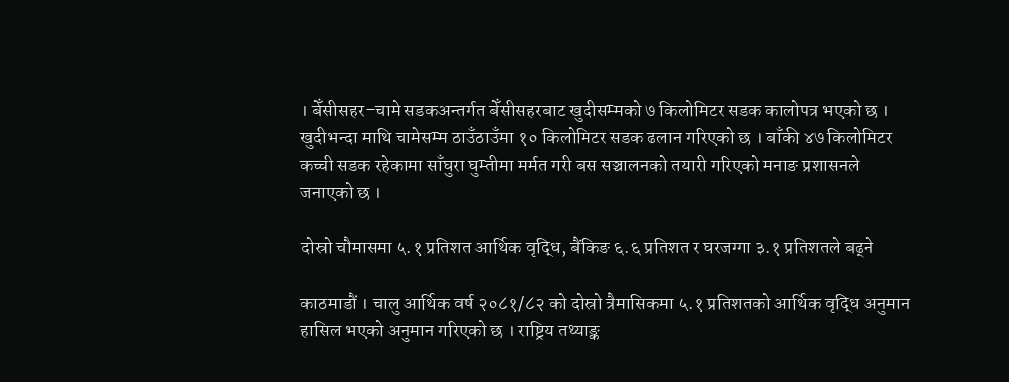। बेँसीसहर–चामे सडकअन्तर्गत बेँसीसहरबाट खुदीसम्मको ७ किलोमिटर सडक कालोपत्र भएको छ । खुदीभन्दा माथि चामेसम्म ठाउँठाउँमा १० किलोमिटर सडक ढलान गरिएको छ । बाँकी ४७ किलोमिटर कच्ची सडक रहेकामा साँघुरा घुम्तीमा मर्मत गरी बस सञ्चालनको तयारी गरिएको मनाङ प्रशासनले जनाएको छ ।

दोस्रो चौमासमा ५.१ प्रतिशत आर्थिक वृद्धि, बैंकिङ ६.६ प्रतिशत र घरजग्गा ३.१ प्रतिशतले बढ्ने

काठमाडौं । चालु आर्थिक वर्ष २०८१/८२ को दोस्रो त्रैमासिकमा ५.१ प्रतिशतको आर्थिक वृद्धि अनुमान हासिल भएको अनुमान गरिएको छ । राष्ट्रिय तथ्याङ्क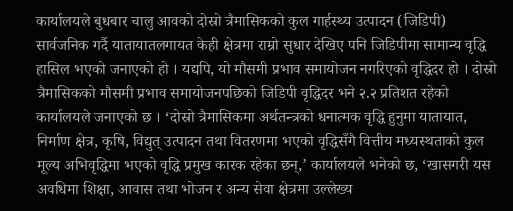कार्यालयले बुधबार चालु आवको दोस्रो त्रैमासिकको कुल गार्हस्थ्य उत्पादन (जिडिपी) सार्वजनिक गर्दै यातायातलगायत केही क्षेत्रमा राम्रो सुधार देखिए पनि जिडिपीमा सामान्य वृद्धि हासिल भएको जनाएको हो । यद्यपि, यो मौसमी प्रभाव समायोजन नगरिएको वृद्धिदर हो । दोस्रो त्रैमासिकको मौसमी प्रभाव समायोजनपछिको जिडिपी वृद्धिदर भने २.२ प्रतिशत रहेको कार्यालयले जनाएको छ । ‘दोस्रो त्रैमासिकमा अर्थतन्त्रको धनात्मक वृद्धि हुनुमा यातायात, निर्माण क्षेत्र, कृषि, विद्युत् उत्पादन तथा वितरणमा भएको वृद्धिसँगै वित्तीय मध्यस्थताको कुल मूल्य अभिवृद्धिमा भएको वृद्धि प्रमुख कारक रहेका छन्,’ कार्यालयले भनेको छ, ‘खासगरी यस अवधिमा शिक्षा, आवास तथा भोजन र अन्य सेवा क्षेत्रमा उल्लेख्य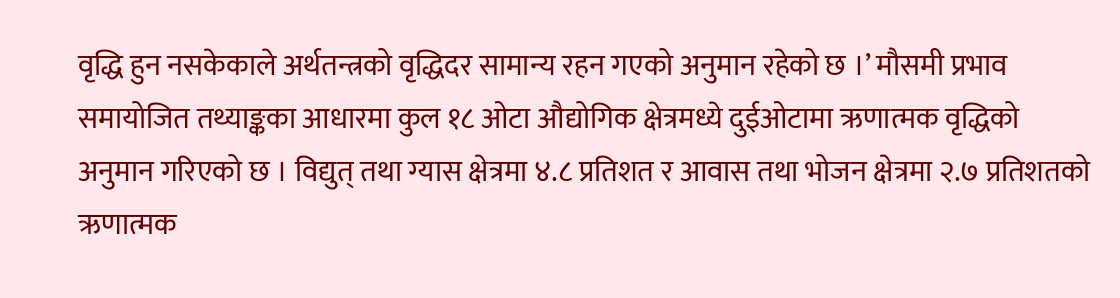वृद्धि हुन नसकेकाले अर्थतन्त्रको वृद्धिदर सामान्य रहन गएको अनुमान रहेको छ ।’ मौसमी प्रभाव समायोजित तथ्याङ्कका आधारमा कुल १८ ओटा औद्योगिक क्षेत्रमध्ये दुईओटामा ऋणात्मक वृद्धिको अनुमान गरिएको छ । विद्युत् तथा ग्यास क्षेत्रमा ४.८ प्रतिशत र आवास तथा भोजन क्षेत्रमा २.७ प्रतिशतको ऋणात्मक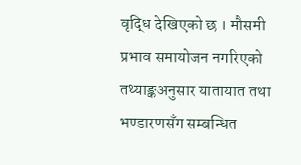वृद्धि देखिएको छ । मौसमी प्रभाव समायोजन नगरिएको तथ्याङ्कअनुसार यातायात तथा भण्डारणसँग सम्बन्धित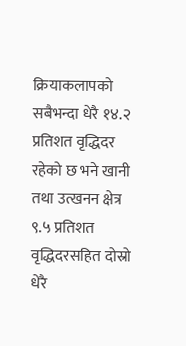क्रियाकलापको सबैभन्दा धेरै १४.२ प्रतिशत वृद्धिदर रहेको छ भने खानी तथा उत्खनन क्षेत्र ९.५ प्रतिशत वृद्धिदरसहित दोस्रो धेरै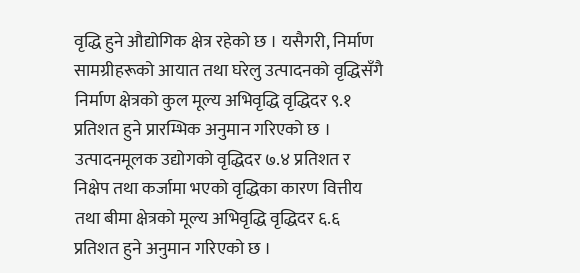वृद्धि हुने औद्योगिक क्षेत्र रहेको छ । यसैगरी, निर्माण सामग्रीहरूको आयात तथा घरेलु उत्पादनको वृद्धिसँगै निर्माण क्षेत्रको कुल मूल्य अभिवृद्धि वृद्धिदर ९.१ प्रतिशत हुने प्रारम्भिक अनुमान गरिएको छ । उत्पादनमूलक उद्योगको वृद्धिदर ७.४ प्रतिशत र निक्षेप तथा कर्जामा भएको वृद्धिका कारण वित्तीय तथा बीमा क्षेत्रको मूल्य अभिवृद्धि वृद्धिदर ६.६ प्रतिशत हुने अनुमान गरिएको छ ।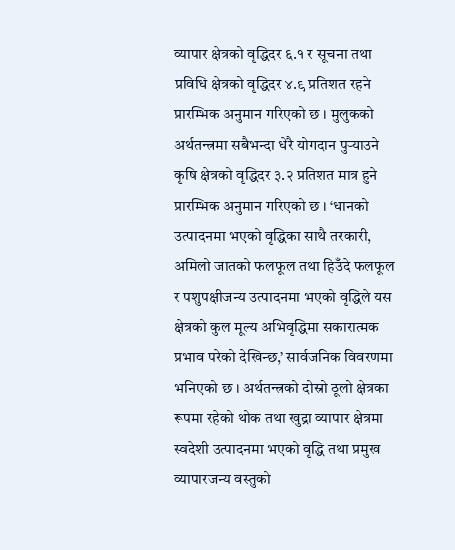व्यापार क्षेत्रको वृद्धिदर ६.१ र सूचना तथा प्रविधि क्षेत्रको वृद्धिदर ४.९ प्रतिशत रहने प्रारम्भिक अनुमान गरिएको छ । मुलुकको अर्थतन्त्रमा सबैभन्दा धेरै योगदान पुर्‍याउने कृषि क्षेत्रको वृद्धिदर ३.२ प्रतिशत मात्र हुने प्रारम्भिक अनुमान गरिएको छ । ‘धानको उत्पादनमा भएको वृद्धिका साथै तरकारी, अमिलो जातको फलफूल तथा हिउँदे फलफूल र पशुपक्षीजन्य उत्पादनमा भएको वृद्धिले यस क्षेत्रको कुल मूल्य अभिवृद्धिमा सकारात्मक प्रभाव परेको देखिन्छ,’ सार्वजनिक विवरणमा भनिएको छ । अर्थतन्त्रको दोस्रो ठूलो क्षेत्रका रूपमा रहेको थोक तथा खुद्रा व्यापार क्षेत्रमा स्वदेशी उत्पादनमा भएको वृद्धि तथा प्रमुख व्यापारजन्य वस्तुको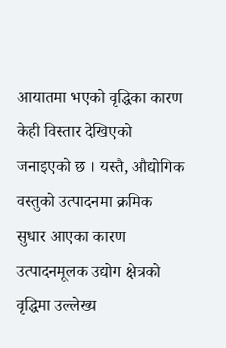आयातमा भएको वृद्धिका कारण केही विस्तार देखिएको जनाइएको छ । यस्तै, औद्योगिक वस्तुको उत्पादनमा क्रमिक सुधार आएका कारण उत्पादनमूलक उद्योग क्षेत्रको वृद्धिमा उल्लेख्य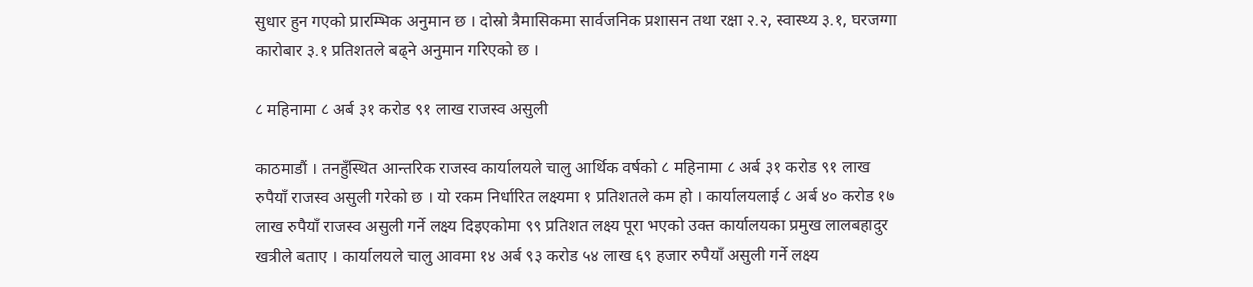सुधार हुन गएको प्रारम्भिक अनुमान छ । दोस्रो त्रैमासिकमा सार्वजनिक प्रशासन तथा रक्षा २.२, स्वास्थ्य ३.१, घरजग्गा कारोबार ३.१ प्रतिशतले बढ्ने अनुमान गरिएको छ ।

८ महिनामा ८ अर्ब ३१ करोड ९१ लाख राजस्व असुली

काठमाडौं । तनहुँस्थित आन्तरिक राजस्व कार्यालयले चालु आर्थिक वर्षको ८ महिनामा ८ अर्ब ३१ करोड ९१ लाख रुपैयाँ राजस्व असुली गरेको छ । यो रकम निर्धारित लक्ष्यमा १ प्रतिशतले कम हो । कार्यालयलाई ८ अर्ब ४० करोड १७ लाख रुपैयाँ राजस्व असुली गर्ने लक्ष्य दिइएकोमा ९९ प्रतिशत लक्ष्य पूरा भएको उक्त कार्यालयका प्रमुख लालबहादुर खत्रीले बताए । कार्यालयले चालु आवमा १४ अर्ब ९३ करोड ५४ लाख ६९ हजार रुपैयाँ असुली गर्ने लक्ष्य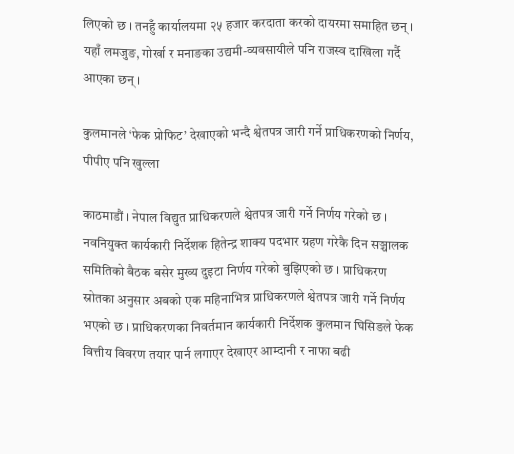लिएको छ । तनहुँ कार्यालयमा २५ हजार करदाता करको दायरमा समाहित छन् । यहाँ लमजुङ, गोर्खा र मनाङका उद्यमी-व्यवसायीले पनि राजस्व दाखिला गर्दै आएका छन् ।

कुलमानले ‘फेक प्रोफिट’ देखाएको भन्दै श्वेतपत्र जारी गर्ने प्राधिकरणको निर्णय, पीपीए पनि खुल्ला

काठमाडौं । नेपाल विद्युत प्राधिकरणले श्वेतपत्र जारी गर्ने निर्णय गरेको छ । नवनियुक्त कार्यकारी निर्देशक हितेन्द्र शाक्य पदभार ग्रहण गरेकै दिन सञ्चालक समितिको बैठक बसेर मुख्य दुइटा निर्णय गरेको बुझिएको छ । प्राधिकरण स्रोतका अनुसार अबको एक महिनाभित्र प्राधिकरणले श्वेतपत्र जारी गर्ने निर्णय भएको छ । प्राधिकरणका निवर्तमान कार्यकारी निर्देशक कुलमान घिसिङले फेक वित्तीय विवरण तयार पार्न लगाएर देखाएर आम्दानी र नाफा बढी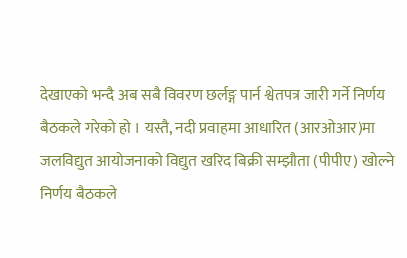देखाएको भन्दै अब सबै विवरण छर्लङ्ग पार्न श्वेतपत्र जारी गर्ने निर्णय बैठकले गरेको हो । यस्तै, नदी प्रवाहमा आधारित (आरओआर)मा जलविद्युत आयोजनाको विद्युत खरिद बिक्री सम्झौता (पीपीए) खोल्ने निर्णय बैठकले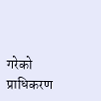गरेको प्राधिकरण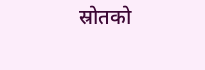स्रोतको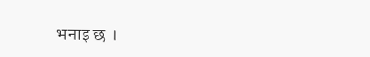भनाइ छ ।